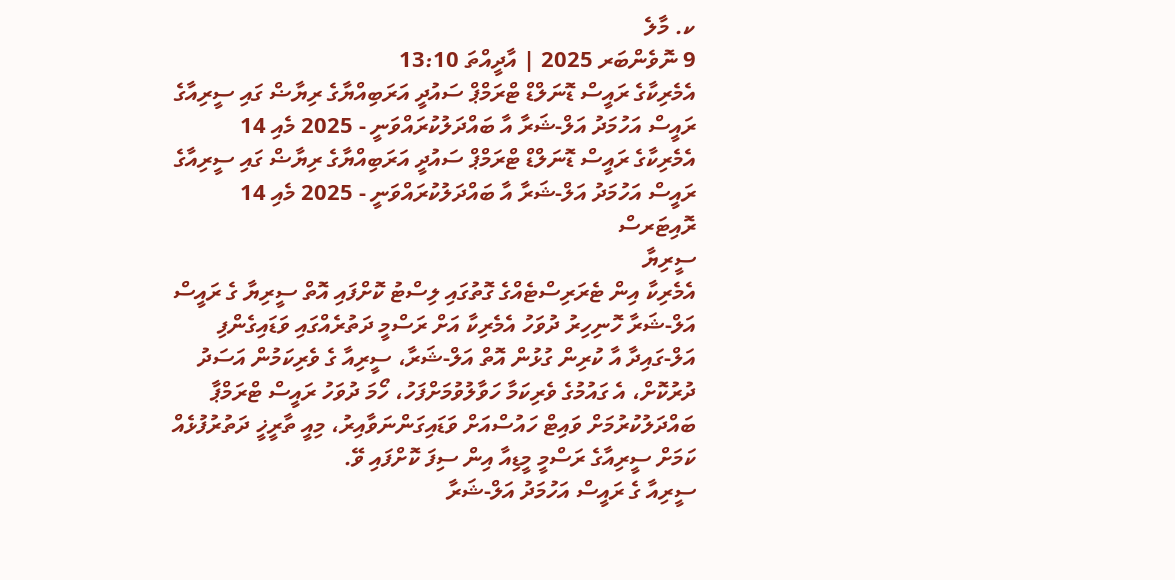ކ. މާލެ
9 ނޮވެންބަރ 2025 | އާދީއްތަ 13:10
އެމެރިކާގެ ރައީސް ޑޮނަލްޑް ޓްރަމްޕް ސައުދީ އަރަބިއްޔާގެ ރިޔާޟް ގައި ސީރިއާގެ ރައީސް އަހުމަދު އަލް-ޝަރާ އާ ބައްދަލުކުރައްވަނީ - 2025 މެއި 14
އެމެރިކާގެ ރައީސް ޑޮނަލްޑް ޓްރަމްޕް ސައުދީ އަރަބިއްޔާގެ ރިޔާޟް ގައި ސީރިއާގެ ރައީސް އަހުމަދު އަލް-ޝަރާ އާ ބައްދަލުކުރައްވަނީ - 2025 މެއި 14
ރޮއިޓަރސް
ސީރިޔާ
އެމެރިކާ އިން ޓެރަރިސްޓެއްގެ ގޮތުގައި ލިސްޓު ކޮށްފައި އޮތް ސީރިޔާ ގެ ރައީސް އަލް-ޝަރާ ހޮނިހިރު ދުވަހު އެމެރިކާ އަށް ރަސްމީ ދަތުރެއްގައި ވަޑައިގެންފި
އަލް-ގައިދާ އާ ކުރިން ގުޅުން އޮތް އަލް-ޝަރާ، ސީރިއާ ގެ ވެރިކަމުން އަސަދު ދުރުކޮށް، އެ ގައުމުގެ ވެރިކަމާ ހަވާލުވުމަށްފަހު، ހޯމަ ދުވަހު ރައީސް ޓްރަމްޕާ ބައްދަލުކުރުމަށް ވައިޓް ހައުސްއަށް ވަޑައިގަންނަވާއިރު، މިއީ ތާރީޚީ ދަތުރުފުޅެއް ކަމަށް ސީރިއާގެ ރަސްމީ މީޑިއާ އިން ސިފަ ކޮށްފައި ވޭ.
ސީރިއާ ގެ ރައީސް އަހުމަދު އަލް-ޝަރާ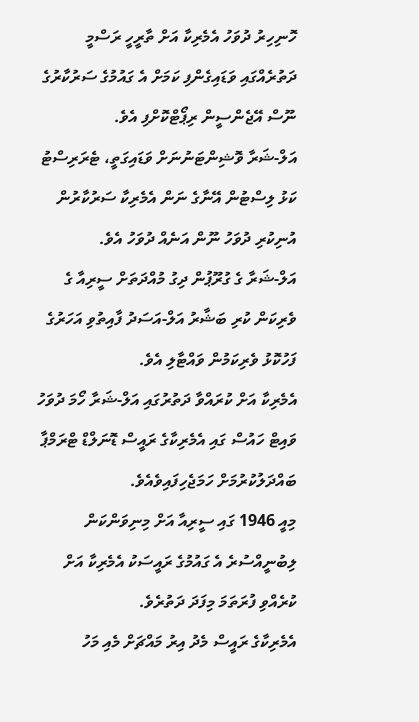ހޮނިހިރު ދުވަހު އެމެރިކާ އަށް ތާރީހީ ރަސްމީ ދަތުރެއްގައި ވަޑައިގެންފި ކަމަށް އެ ގައުމުގެ ސަރުކާރުގެ ނޫސް އޭޖެންސީން ރިޕޯޓްކޮށްފި އެވެ.
އަލް-ޝަރާ ވޮޝިންޓަނުނަށް ވަޑައިގަތީ، ޓެރަރިސްޓު ކަޅު ލިސްޓުން އޭނާގެ ނަން އެމެރިކާ ސަރުކާރުން އުނިކުރި ދުވަހު ނޫން އަނެއް ދުވަހު އެވެ.
އަލް-ޝަރާ ގެ ގުރޫޕުން ދިގު މުއްދަތަށް ސީރިއާ ގެ ވެރިކަން ކުރި ބަޝާރު އަލް-އަސަދު ފާއިތުވި އަހަރުގެ ފަހުކޮޅު ވެރިކަމުން ވައްޓާލި އެވެ.
އެމެރިކާ އަށް ކުރައްވާ ދަތުރުގައި އަލް-ޝަރާ ހޯމަ ދުވަހު ވައިޓް ހައުސް ގައި އެމެރިކާގެ ރައީސް ޑޮނަލްޑް ޓްރަމްޕާ ބައްދަލުކުރުމަށް ހަމަޖެހިފައިވެއެވެ.
މިއީ 1946 ގައި ސީރިއާ އަށް މިނިވަންކަން ލިބުނީއްސުރެ އެ ގައުމުގެ ރައީސަކު އެމެރިކާ އަށް ކުރެއްވި ފުރަތަމަ މިފަދަ ދަތުރެވެ.
އެމެރިކާގެ ރައީސް މެދު އިރު މައްޗަށް މެއި މަހު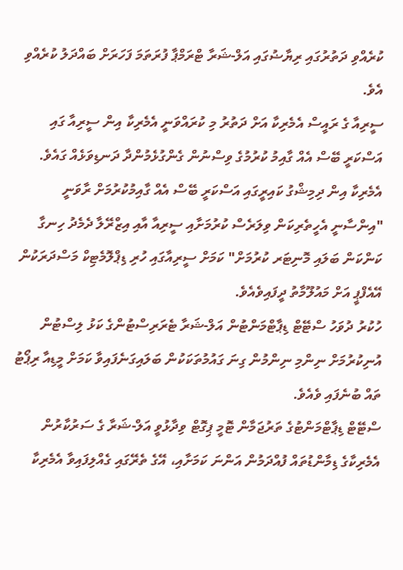ކުރެއްވި ދަތުރުގައި ރިޔާޟުގައި އަލް-ޝަރާ ޓްރަމްޕާ ފުރަތަމަ ފަހަރަށް ބައްދަލު ކުރެއްވި އެވެ.
ސީރިއާ ގެ ރައީސް އެމެރިކާ އަށް ދަތުރު މި ކުރައްވަނީ އެމެރިކާ އިން ސީރިއާ ގައި އަސްކަރީ ބޭސް އެއް ގާއިމު ކުރުމުގެ ވިސްނުން ގެންގުޅެމުންދާ ދަނޑިވަޅެއް ގައެވެ. އެމެރިކާ އިން ދިމިޝްގު ކައިރީގައި އަސްކަރީ ބޭސް އެއް ގާއިމުކުރުމަށް ރާވަނީ "އިންސާނީ އެހީތެރިކަން ވިލަރެސް ކުރުމަށާއި ސީރިއާ އާއި އިޒްރޭލާ ދެމެދު ހިނގާ ކަންކަން ބަލައި މޮނިޓަރ ކުރުމަށް" ކަމަށް ސީރިއާގައި ހުރި ޑިޕްލޮމެޓިކް މަސްދަރަކުން އޭއެފްޕީ އަށް މައުލޫމާތު ދީފައިވެއެވެ.
ހުކުރު ދުވަހު ސްޓޭޓް ޑިޕާޓްމަންޓުން އަލް-ޝަރާ ޓެރަރިސްޓުންގެ ކަޅު ލިސްޓުން އުނިކުރުމަށް ނިންމި ނިންމުން ގިނަ ގައުމުތަކަކުން ބަލައިގަނެފައިވާ ކަމަށް މީޑިއާ ރިޕޯޓު ތައް ބުނެފައި ވެއެވެ.
ސްޓޭޓް ޑިޕާޓްމަންޓުގެ ތަރުޖަމާން ޓޮމީ ޕިގޮޓް ވިދާޅުވީ އަލް-ޝަރާ ގެ ސަރުކާރުން އެމެރިކާގެ ޑިމާންޑުތައް ފުއްދަމުން އަންނަ ކަމަށާއި، އޭގެ ތެރޭގައި ގެއްލިފައިވާ އެމެރިކާ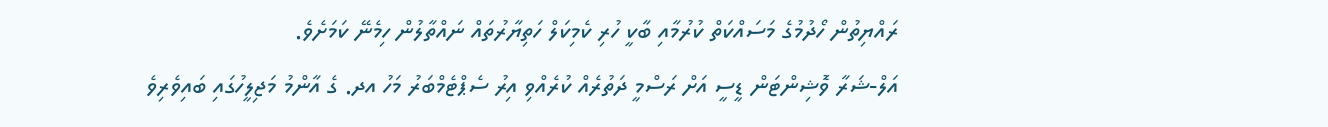ރައްޔިތުން ހޯދުމުގެ މަސައްކަތް ކުރުމާއި ބާކީ ހުރި ކެމިކަލް ހަތިޔާރުތައް ނައްތާލުން ހިމެނޭ ކަމަށެވެ.
އަލް-ޝަރާ ވޮޝިންޓަން ޑީސީ އަށް ރަސްމީ ދަތުރެއް ކުރެއްވި އިރު ސެޕްޓެމްބަރު މަހު އދ. ގެ އާންމު މަޖިލީހުގައި ބައިވެރިވެ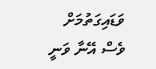ވަޑައިގަތުމަށް ވެސް އޭނާ ވަނީ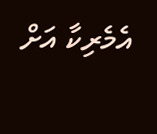އެމެރިކާ އަށް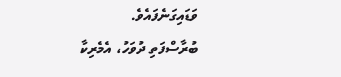ވަޑައިގަނެފައެވެ.
ބުރާސްފަތި ދުވަހު، އެމެރިކާ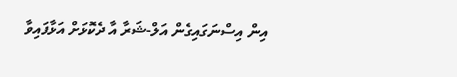އިން އިސްނަގައިގެން އަލް-ޝަރާ އާ ދެކޮޅަށް އަޅާފައިވާ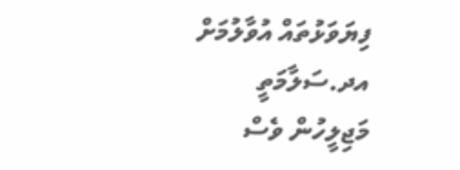ފިޔަވަޅުތައް އުވާލުމަށް އދ.ސަލާމަތީ މަޖިލީހުން ވެސް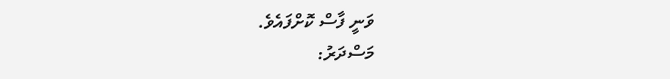ވަނީ ފާސް ކޮށްފައެވެ.
މަސްދަރު: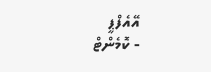އޭއެފްޕީ
- ކޮމެންޓް